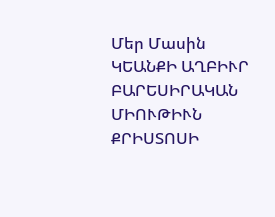Մեր Մասին
ԿԵԱՆՔԻ ԱՂԲԻՒՐ ԲԱՐԵՍԻՐԱԿԱՆ ՄԻՈՒԹԻՒՆ
ՔՐԻՍՏՈՍԻ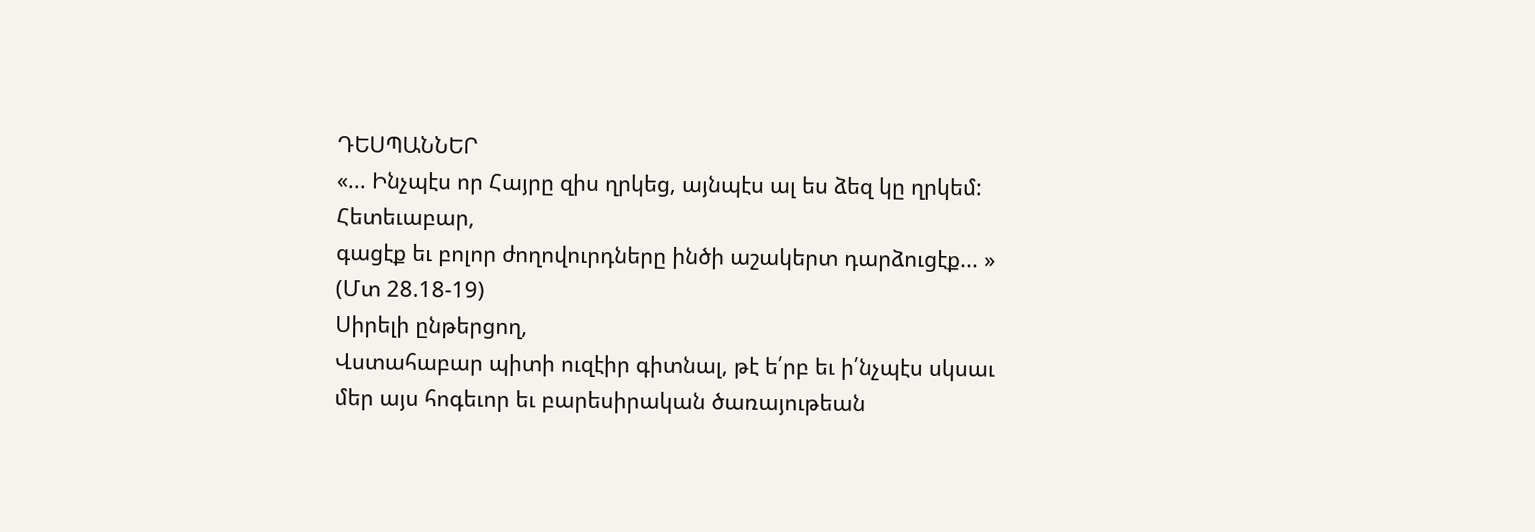ԴԵՍՊԱՆՆԵՐ
«... Ինչպէս որ Հայրը զիս ղրկեց, այնպէս ալ ես ձեզ կը ղրկեմ: Հետեւաբար,
գացէք եւ բոլոր ժողովուրդները ինծի աշակերտ դարձուցէք... »
(Մտ 28.18-19)
Սիրելի ընթերցող,
Վստահաբար պիտի ուզէիր գիտնալ, թէ ե՛րբ եւ ի՛նչպէս սկսաւ մեր այս հոգեւոր եւ բարեսիրական ծառայութեան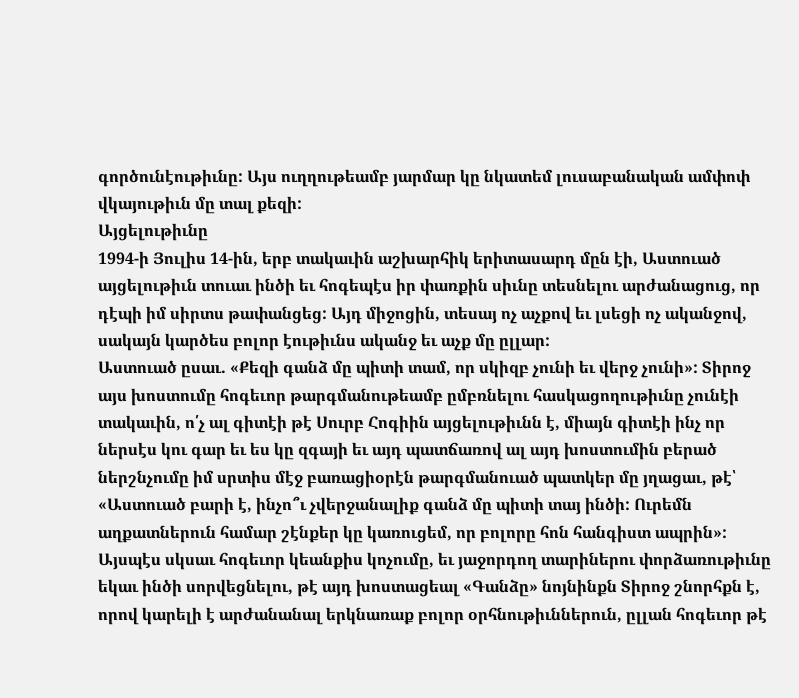գործունէութիւնը: Այս ուղղութեամբ յարմար կը նկատեմ լուսաբանական ամփոփ վկայութիւն մը տալ քեզի:
Այցելութիւնը
1994-ի Յուլիս 14-ին, երբ տակաւին աշխարհիկ երիտասարդ մըն էի, Աստուած այցելութիւն տուաւ ինծի եւ հոգեպէս իր փառքին սիւնը տեսնելու արժանացուց, որ դէպի իմ սիրտս թափանցեց: Այդ միջոցին, տեսայ ոչ աչքով եւ լսեցի ոչ ականջով, սակայն կարծես բոլոր էութիւնս ականջ եւ աչք մը ըլլար:
Աստուած ըսաւ. «Քեզի գանձ մը պիտի տամ, որ սկիզբ չունի եւ վերջ չունի»: Տիրոջ այս խոստումը հոգեւոր թարգմանութեամբ ըմբռնելու հասկացողութիւնը չունէի տակաւին, ո՛չ ալ գիտէի թէ Սուրբ Հոգիին այցելութիւնն է, միայն գիտէի ինչ որ ներսէս կու գար եւ ես կը զգայի եւ այդ պատճառով ալ այդ խոստումին բերած ներշնչումը իմ սրտիս մէջ բառացիօրէն թարգմանուած պատկեր մը յղացաւ, թէ՝ «Աստուած բարի է, ինչո՞ւ չվերջանալիք գանձ մը պիտի տայ ինծի: Ուրեմն աղքատներուն համար շէնքեր կը կառուցեմ, որ բոլորը հոն հանգիստ ապրին»:
Այսպէս սկսաւ հոգեւոր կեանքիս կոչումը, եւ յաջորդող տարիներու փորձառութիւնը եկաւ ինծի սորվեցնելու, թէ այդ խոստացեալ «Գանձը» նոյնինքն Տիրոջ շնորհքն է, որով կարելի է արժանանալ երկնառաք բոլոր օրհնութիւններուն, ըլլան հոգեւոր թէ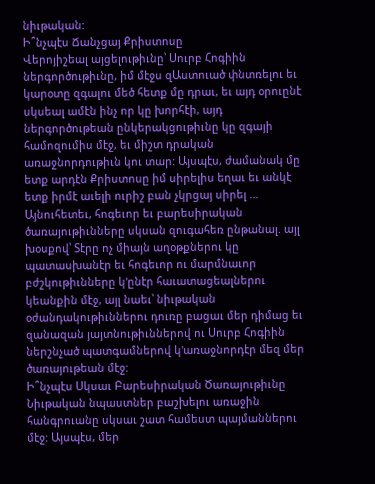նիւթական:
Ի՞նչպէս Ճանչցայ Քրիստոսը
Վերոյիշեալ այցելութիւնը՝ Սուրբ Հոգիին ներգործութիւնը, իմ մէջս զԱստուած փնտռելու եւ կարօտը զգալու մեծ հետք մը դրաւ, եւ այդ օրուընէ սկսեալ ամէն ինչ որ կը խորհէի, այդ ներգործութեան ընկերակցութիւնը կը զգայի համոզումիս մէջ, եւ միշտ դրական առաջնորդութիւն կու տար: Այսպէս, ժամանակ մը ետք արդէն Քրիստոսը իմ սիրելիս եղաւ եւ անկէ ետք իրմէ աւելի ուրիշ բան չկրցայ սիրել ...
Այնուհետեւ, հոգեւոր եւ բարեսիրական ծառայութիւնները սկսան զուգահեռ ընթանալ. այլ խօսքով՝ Տէրը ոչ միայն աղօթքներու կը պատասխանէր եւ հոգեւոր ու մարմնաւոր բժշկութիւնները կ'ընէր հաւատացեալներու կեանքին մէջ, այլ նաեւ՝ նիւթական օժանդակութիւններու դուռը բացաւ մեր դիմաց եւ զանազան յայտնութիւններով ու Սուրբ Հոգիին ներշնչած պատգամներով կ'առաջնորդէր մեզ մեր ծառայութեան մէջ:
Ի՞նչպէս Սկսաւ Բարեսիրական Ծառայութիւնը
Նիւթական նպաստներ բաշխելու առաջին հանգրուանը սկսաւ շատ համեստ պայմաններու մէջ: Այսպէս, մեր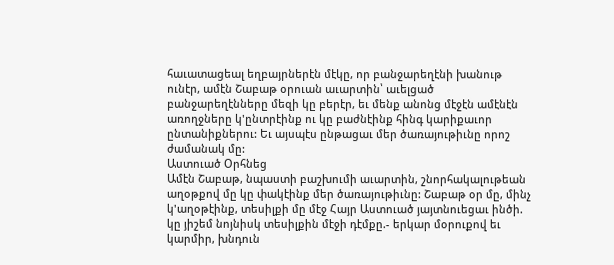հաւատացեալ եղբայրներէն մէկը, որ բանջարեղէնի խանութ ունէր, ամէն Շաբաթ օրուան աւարտին՝ աւելցած բանջարեղէնները մեզի կը բերէր, եւ մենք անոնց մէջէն ամէնէն առողջները կ'ընտրէինք ու կը բաժնէինք հինգ կարիքաւոր ընտանիքներու: Եւ այսպէս ընթացաւ մեր ծառայութիւնը որոշ ժամանակ մը:
Աստուած Օրհնեց
Ամէն Շաբաթ, նպաստի բաշխումի աւարտին, շնորհակալութեան աղօթքով մը կը փակէինք մեր ծառայութիւնը: Շաբաթ օր մը, մինչ կ'աղօթէինք, տեսիլքի մը մէջ Հայր Աստուած յայտնուեցաւ ինծի. կը յիշեմ նոյնիսկ տեսիլքին մէջի դէմքը.- երկար մօրուքով եւ կարմիր, խնդուն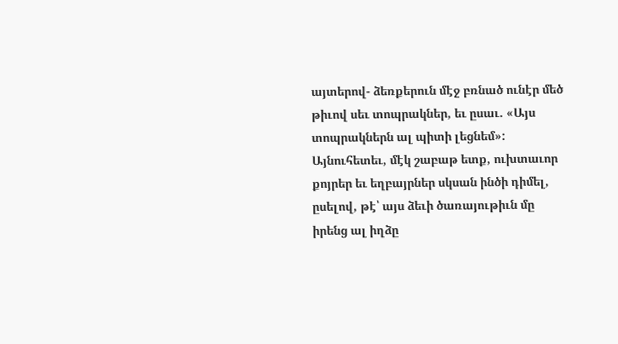այտերով- ձեռքերուն մէջ բռնած ունէր մեծ թիւով սեւ տոպրակներ, եւ ըսաւ. «Այս տոպրակներն ալ պիտի լեցնեմ»:
Այնուհետեւ, մէկ շաբաթ ետք, ուխտաւոր քոյրեր եւ եղբայրներ սկսան ինծի դիմել, ըսելով, թէ՝ այս ձեւի ծառայութիւն մը իրենց ալ իղձը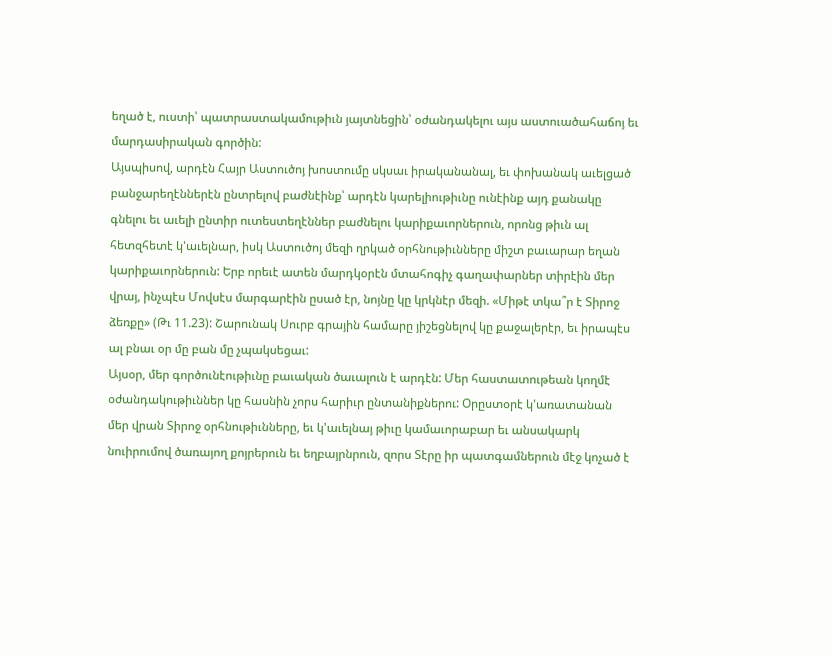եղած է, ուստի՝ պատրաստակամութիւն յայտնեցին՝ օժանդակելու այս աստուածահաճոյ եւ մարդասիրական գործին:
Այսպիսով, արդէն Հայր Աստուծոյ խոստումը սկսաւ իրականանալ, եւ փոխանակ աւելցած բանջարեղէններէն ընտրելով բաժնէինք՝ արդէն կարելիութիւնը ունէինք այդ քանակը գնելու եւ աւելի ընտիր ուտեստեղէններ բաժնելու կարիքաւորներուն, որոնց թիւն ալ հետզհետէ կ'աւելնար, իսկ Աստուծոյ մեզի ղրկած օրհնութիւնները միշտ բաւարար եղան կարիքաւորներուն: Երբ որեւէ ատեն մարդկօրէն մտահոգիչ գաղափարներ տիրէին մեր վրայ, ինչպէս Մովսէս մարգարէին ըսած էր, նոյնը կը կրկնէր մեզի. «Միթէ տկա՞ր է Տիրոջ ձեռքը» (Թւ 11.23): Շարունակ Սուրբ գրային համարը յիշեցնելով կը քաջալերէր, եւ իրապէս ալ բնաւ օր մը բան մը չպակսեցաւ:
Այսօր, մեր գործունէութիւնը բաւական ծաւալուն է արդէն: Մեր հաստատութեան կողմէ օժանդակութիւններ կը հասնին չորս հարիւր ընտանիքներու: Օրըստօրէ կ'առատանան մեր վրան Տիրոջ օրհնութիւնները, եւ կ'աւելնայ թիւը կամաւորաբար եւ անսակարկ նուիրումով ծառայող քոյրերուն եւ եղբայրնրուն, զորս Տէրը իր պատգամներուն մէջ կոչած է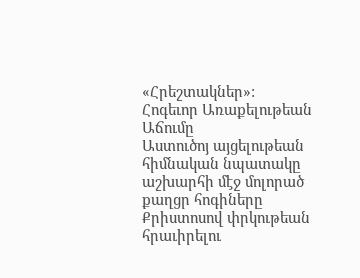«Հրեշտակներ»:
Հոգեւոր Առաքելութեան Աճումը
Աստուծոյ այցելութեան հիմնական նպատակը աշխարհի մէջ մոլորած քաղցր հոգիները Քրիստոսով փրկութեան հրաւիրելու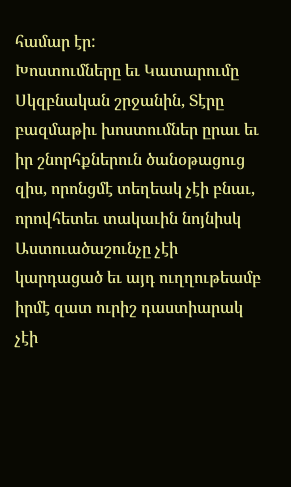համար էր:
Խոստումները եւ Կատարումը
Սկզբնական շրջանին, Տէրը բազմաթիւ խոստումներ ըրաւ եւ իր շնորհքներուն ծանօթացուց զիս, որոնցմէ տեղեակ չէի բնաւ, որովհետեւ տակաւին նոյնիսկ Աստուածաշունչը չէի կարդացած եւ այդ ուղղութեամբ իրմէ զատ ուրիշ դաստիարակ չէի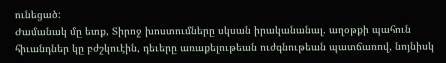ունեցած:
Ժամանակ մը ետք, Տիրոջ խոստումները սկսան իրականանալ. աղօթքի պահուն հիւանդներ կը բժշկուէին, դեւերը առաքելութեան ուժգնութեան պատճառով, նոյնիսկ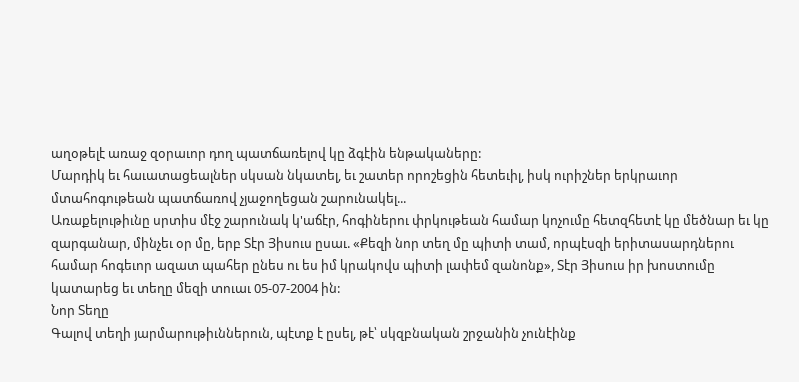աղօթելէ առաջ զօրաւոր դող պատճառելով կը ձգէին ենթակաները:
Մարդիկ եւ հաւատացեալներ սկսան նկատել, եւ շատեր որոշեցին հետեւիլ, իսկ ուրիշներ երկրաւոր մտահոգութեան պատճառով չյաջողեցան շարունակել...
Առաքելութիւնը սրտիս մէջ շարունակ կ'աճէր, հոգիներու փրկութեան համար կոչումը հետզհետէ կը մեծնար եւ կը զարգանար, մինչեւ օր մը, երբ Տէր Յիսուս ըսաւ. «Քեզի նոր տեղ մը պիտի տամ, որպէսզի երիտասարդներու համար հոգեւոր ազատ պահեր ընես ու ես իմ կրակովս պիտի լափեմ զանոնք», Տէր Յիսուս իր խոստումը կատարեց եւ տեղը մեզի տուաւ 05-07-2004 ին:
Նոր Տեղը
Գալով տեղի յարմարութիւններուն, պէտք է ըսել, թէ՝ սկզբնական շրջանին չունէինք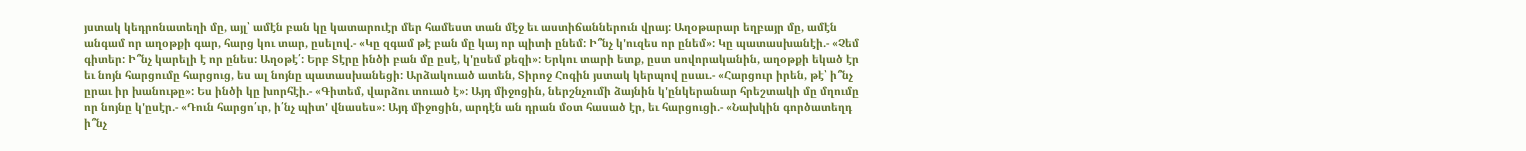յստակ կեդրոնատեղի մը, այլ՝ ամէն բան կը կատարուէր մեր համեստ տան մէջ եւ աստիճաններուն վրայ: Աղօթարար եղբայր մը, ամէն անգամ որ աղօթքի գար, հարց կու տար, ըսելով.- «Կը զգամ թէ բան մը կայ որ պիտի ընեմ: Ի՞նչ կ'ուզես որ ընեմ»: Կը պատասխանէի.- «Չեմ գիտեր: Ի՞նչ կարելի է որ ընես: Աղօթէ՛: Երբ Տէրը ինծի բան մը ըսէ, կ'ըսեմ քեզի»: Երկու տարի ետք, ըստ սովորականին, աղօթքի եկած էր եւ նոյն հարցումը հարցուց, ես ալ նոյնը պատասխանեցի: Արձակուած ատեն, Տիրոջ Հոգին յստակ կերպով ըսաւ.- «Հարցուր իրեն, թէ՝ ի՞նչ ըրաւ իր խանութը»: Ես ինծի կը խորհէի.- «Գիտեմ, վարձու տուած է»: Այդ միջոցին, ներշնչումի ձայնին կ'ընկերանար հրեշտակի մը մղումը որ նոյնը կ'ըսէր.- «Դուն հարցո՛ւր, ի՛նչ պիտ' վնասես»: Այդ միջոցին, արդէն ան դրան մօտ հասած էր, եւ հարցուցի.- «Նախկին գործատեղդ ի՞նչ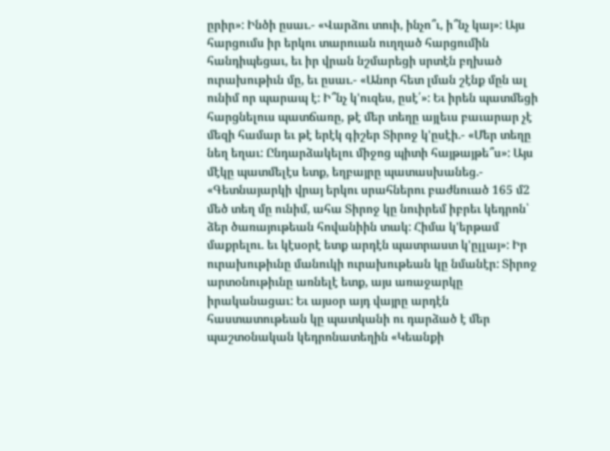ըրիր»: Ինծի ըսաւ.- «Վարձու տուի, ինչո՞ւ, ի՞նչ կայ»: Այս հարցումս իր երկու տարուան ուղղած հարցումին հանդիպեցաւ, եւ իր վրան նշմարեցի սրտէն բղխած ուրախութիւն մը, եւ ըսաւ.- «Անոր հետ լման շէնք մըն ալ ունիմ որ պարապ է: Ի՞նչ կ'ուզես, ըսէ՛»: Եւ իրեն պատմեցի հարցնելուս պատճառը, թէ մեր տեղը այլեւս բաւարար չէ մեզի համար եւ թէ երէկ գիշեր Տիրոջ կ'ըսէի.- «Մեր տեղը նեղ եղաւ: Ընդարձակելու միջոց պիտի հայթայթե՞ս»: Այս մէկը պատմելէս ետք, եղբայրը պատասխանեց.- «Գետնայարկի վրայ երկու սրահներու բաժնուած 165 մ2 մեծ տեղ մը ունիմ, ահա Տիրոջ կը նուիրեմ իբրեւ կեդրոն՝ ձեր ծառայութեան հովանիին տակ: Հիմա կ'երթամ մաքրելու. եւ կէսօրէ ետք արդէն պատրաստ կ'ըլլայ»: Իր ուրախութիւնը մանուկի ուրախութեան կը նմանէր: Տիրոջ արտօնութիւնը առնելէ ետք, այս առաջարկը իրականացաւ: Եւ այսօր այդ վայրը արդէն հաստատութեան կը պատկանի ու դարձած է մեր պաշտօնական կեդրոնատեղին «Կեանքի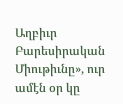Աղբիւր Բարեսիրական Միութիւնը», ուր ամէն օր կը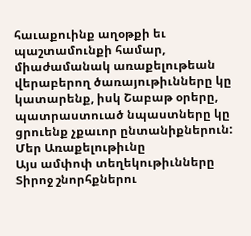հաւաքուինք աղօթքի եւ պաշտամունքի համար, միաժամանակ առաքելութեան վերաբերող ծառայութիւնները կը կատարենք, իսկ Շաբաթ օրերը, պատրաստուած նպաստները կը ցրուենք չքաւոր ընտանիքներուն:
Մեր Առաքելութիւնը
Այս ամփոփ տեղեկութիւնները Տիրոջ շնորհքներու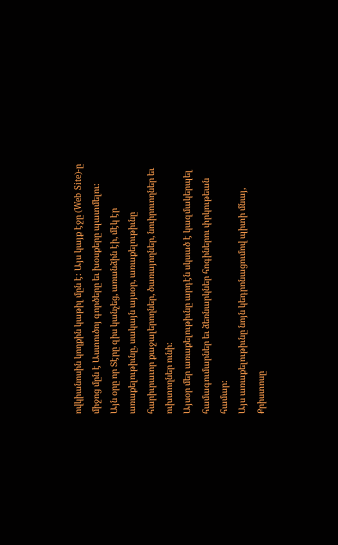ովկիանոսին կողքին կաթիլ մըն է: Այս կայք էջը (Web Site)-ը միջոց մըն է Աստուծոյ գործերը եւ խօսքերը պատմելու:
Այն օրը որ Տէրը զիս կանչեց, առանձին էի, մէկ էր առաքելութիւնը, սակայն այսօր, առաքելութիւնը հարիւրաւոր քաջալերողներ, ծառայողներ, նուիրուողներ եւ ուխտողներ ունի:
Այսօր մեր առաքելութիւնը արդէն սկսած է կազմակերպել համագումարներ եւ ձեռնարկներ հոգիներու փրկութեան համար:
Այս առաքելութիւնը նոյն կեդրոնացումով պիտի մնայ, Քրիստոսը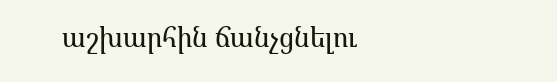աշխարհին ճանչցնելու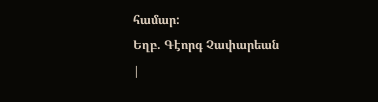համար:
Եղբ. Գէորգ Չափարեան |